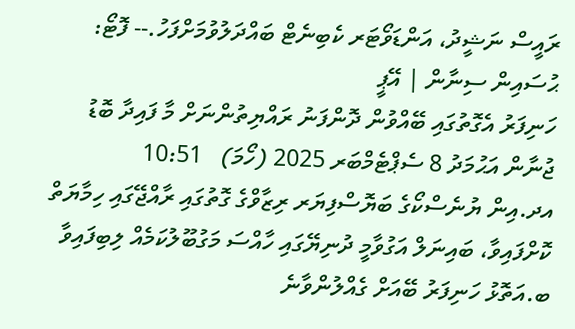ރައީސް ނަޝީދު، އަންޑަވޯޓަރ ކެބިނެޓް ބައްދަލުވުމަށްފަހު.-- ފޮޓޯ: ޙުސައިން ސިނާން | އޭޕީ
ހަނިފަރު އެގޮތުގައި ބޭއްވުން ދޮންފަނު ރައްޔިތުންނަށް މާ ފައިދާ ބޮޑު
ޖުނާން އަޙުމަދު 8 ސެޕްޓެމްބަރ 2025 (ހޯމަ)   10:51
އދ.އިން ޔުނެސްކޯގެ ބަޔޮސްފިޔަރ ރިޒާވްގެ ގޮތުގައި ރާއްޖޭގައި ހިމާޔަތް ކޮށްފައިވާ، ބައިނަލް އަގުވާމީ ދުނިޔޭގައި ހާއްސަ މަގުބޫލުކަމެއް ލިބިފައިވާ ބ.އަތޮޅު ހަނިފަރު ބޭއަށް ގެއްލުންވާނެ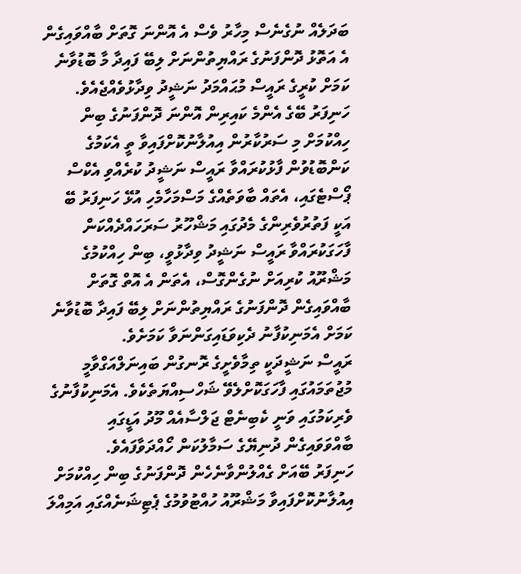ބަދަލެއް ނުގެނެސް މިހާރު ވެސް އެ އޮންނަ ގޮތަށް ބާއްވައިގެން އެ އަތޮޅު ދޮންފަނުގެ ރައްޔިތުންނަށް ލިބޭ ފައިދާ މާ ބޮޑުވާނެ ކަމަށް ކުރީގެ ރައީސް މުޙައްމަދު ނަޝީދު ވިދާޅުވެއްޖެއެވެ.
ހަނިފަރު ބޭގެ އެންމެ ކައިރިން އޮންނަ ދޮންފަނުގެ ބިން ހިއްކުމަށް މި ސަރުކާރުން އިއުލާނުކޮށްފައިވާ ތީ އެކަމުގެ ކަންބޮޑުވުން ފާޅުކުރައްވާ ރައީސް ނަޝީދު ކުރެއްވި އެކްސް ޕޯސްޓެގައި، އެތައް ބާވަތެއްގެ މަސްމަހާމެހި އުޅޭ ހަނިފަރު ބޭ އަކީ ފަތުރުވެރިންގެ މެދުގައި މަޝްހޫރު ސަރަހައްދެއްކަން ފާހަގަކުރައްވާ ރައީސް ނަޝީދު ވިދާޅުވީ، ބިން ހިއްކުމުގެ މަޝްރޫއު ކުރިއަށް ނުގެންގޮސް، އެތަން އެ އޮތް ގޮތަށް ބާއްވައިގެން ދޮންފަނުގެ ރައްޔިތުންނަށް ލިބޭ ފައިދާ ބޮޑުވާނެ ކަމަށް އެމަނިކުފާނު ދެކިވަޑައިގަންނަވާ ކަމަށެވެ.
ރައީސް ނަޝީދަކީ ތިމާވެށީގެ ރޮނގުން ބައިނަލްއަގްވާމީ މުޖުތަމައުގައި ފާހަގަކޮށްލެވޭ ޝަހްސިއްޔަތެކެވެ. އެމަނިކުފާނުގެ ވެރިކަމުގައި ވަނީ ކެބިނެޓް ޖަލްސާއެއް މޫދު އަޑީގައި ބާއްވަވައިގެން ދުނިޔޭގެ ސަމާލުކަން ހޯއްދަވާފައެވެ.
ހަނިފަރު ބޭއަށް ގެއްލުންވާނެހެން ދޮންފަނުގެ ބިން ހިއްކުމަށް އިއުލާނުކޮށްފައިވާ މަޝްރޫއު ހުއްޓުވުމުގެ ޕެޓިޝަނެއްގައި އަމިއްލަ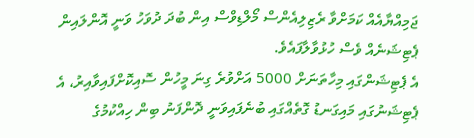ޖަމިއްޔާއެއް ކަމަށްވާ ރެޒިލިއެންސް މޯލްޑިވްސް އިން ބުދަ ދުވަހު ވަނީ އޮންލައިން ޕެޓިޝަނެއް ވެސް ހުޅުވާލާފައެވެ.
އެ ޕެޓިޝަންގައި މިހާތަނަށް 5000 އަށްވުރެ ގިނަ މީހުން ސޮއިކޮށްފައިވާއިރު، އެ ޕެޓިޝަނުގައި މައިގަނޑު ގޮތެއްގައި ބުނެފައިވަނީ ދޮންފަނު ބިން ހިއްކުމުގެ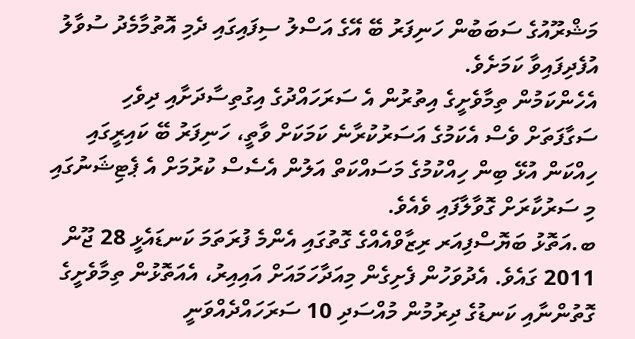މަޝްރޫއުގެ ސަބަބުން ހަނިފަރު ބޭ އޭގެ އަސްލު ސިފައިގައި ދެމި އޮތުމާމެދު ސުވާލު އުފެދިފައިވާ ކަމަށެވެ.
އެހެންކަމުން ތިމާވެށީގެ އިތުރުން އެ ސަރަހައްދުގެ އިގުތިސާދަށާއި ދިވެހި ސަގާފަތަށް ވެސް އެކަމުގެ އަސަރުކުރާނެ ކަމަކަށް ވާތީ، ހަނިފަރު ބޭ ކައިރީގައި ހިއްކަން އުޅޭ ބިން ހިއްކުމުގެ މަސައްކަތް އަލުން އެސެސް ކުރުމަށް އެ ޕެޓިޝަނުގައި މި ސަރުކާރަށް ގޮވާލާފައި ވެއެވެ.
ބ.އަތޮޅު ބަޔޮސްފިއަރ ރިޒާވްއެއްގެ ގޮތުގައި އެންމެ ފުރަތަމަ ކަނޑައެޅީ 28 ޖޫން 2011 ގައެވެ. އެދުވަހުން ފެށިގެން މިއަދާހަމައަށް އައިއިރު، އެއަތޮޅުން ތިމާވެށީގެ ގޮތުންނާއި ކަނޑުގެ ދިރުމުން މުއްސަދި 10 ސަރަހައްދެއްވަނީ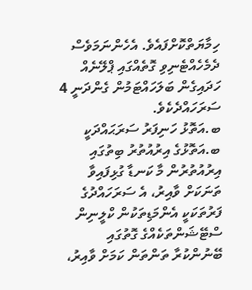ހިމާޔަތްކޮށްފައެވެ. އެހެންނަމަވެސް ދެމެހެއްޓެނިވި ގޮތެއްގައި ޕްލޭނެއް ހަދައިގެން ބަލަހައްޓަމުން ގެންދަނީ 4 ސަރަހައްދެކެވެ.
ބ.އަތޮޅު ހަނިފަރު ސަރަޙައްދަކީ ބ.އަތޮޅުގެ އިރުއުތުރު ބިތުގައި އިރުއުތުރުން މާ ކަނޑާ ގުޅިފައިވާ ތަނަކަށް ވާއިރު، އެ ސަރަހައްދުގެ ފަރުތަކަކީ އެންމަޑިތަކުން ކްލީނިން ސްޓޭޝަންތަކެއްގެ ގޮތުގައި ބޭނުންކުރާ ތަންތަން ކަމަށް ވާއިރު،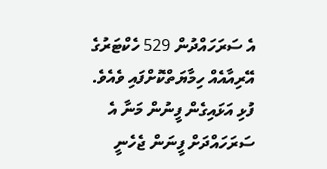އެ ސަރަހައްދުން 529 ހެކްޓަރުގެ އޭރިއާއެއް ހިމާޔަތްކޮށްފައި ވެއެވެ.
ފުޅި އަޅައިގެން ފީނުން މަނާ އެ ސަރަހައްދަށް ފީނަން ޖެހެނީ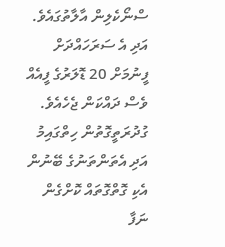ސްނޯކެލިން އާލާތުގައެވެ. އަދި އެ ސަރަހައްދަށް ފީނުމަށް 20 ޑޮލަރުގެ ފީއެއް ވެސް ދައްކަން ޖެހެއެވެ.
ގުދުރަތީގޮތުން ހިތްގައިމު އަދި އެތަންތަނުގެ ބޭނުން އެކި ގޮތްގޮތައް ކޮށްގެން ނަފާ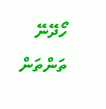ހޯދޭނޭ ތަންތަން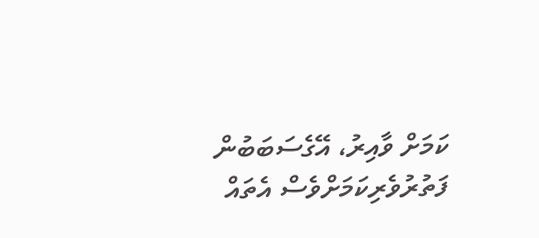ކަމަށް ވާއިރު، އޭގެސަބަބުން ފަތުރުވެރިކަމަށްވެސް އެތައް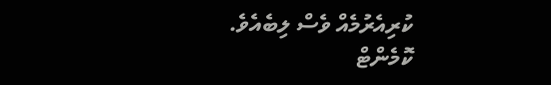ކުރިއެރުމެއް ވެސް ލިބެއެވެ.
ކޮމެންޓް